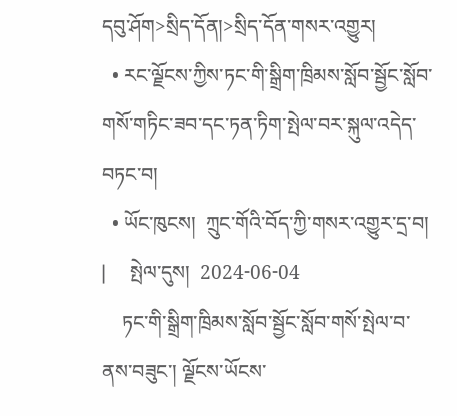དབུ་ཤོག>སྲིད་དོན།>སྲིད་དོན་གསར་འགྱུར།
  • རང་ལྗོངས་ཀྱིས་ཏང་གི་སྒྲིག་ཁྲིམས་སློབ་སྦྱོང་སློབ་གསོ་གཏིང་ཟབ་དང་ཏན་ཏིག་སྤེལ་བར་སྐུལ་འདེད་བཏང་བ།
  • ཡོང་ཁུངས།  ཀྲུང་གོའི་བོད་ཀྱི་གསར་འགྱུར་དྲ་བ།   |     སྤེལ་དུས།  2024-06-04
    ཏང་གི་སྒྲིག་ཁྲིམས་སློབ་སྦྱོང་སློབ་གསོ་སྤེལ་བ་ནས་བཟུང་། ལྗོངས་ཡོངས་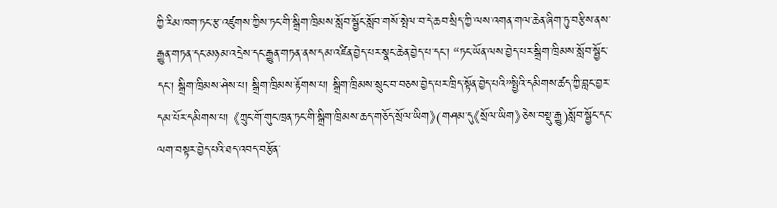ཀྱི་རིམ་ཁག་ཏང་རྩ་འཛུགས་ཀྱིས་ཏང་གི་སྒྲིག་ཁྲིམས་སློབ་སྦྱོང་སློབ་གསོ་སྤེལ་བ་དེ་ཆབ་སྲིད་ཀྱི་ལས་འགན་གལ་ཆེན་ཞིག་ཏུ་བརྩིས་ནས་རྒྱུན་གཏན་དང་མཉམ་འདྲེས་དང་རྒྱུན་གཏན་ནས་དམ་འཛིན་བྱེད་པར་སྣང་ཆེན་བྱེད་པ་དང་། “ཏང་ཡོན་ལས་བྱེད་པར་སྒྲིག་ཁྲིམས་སློབ་སྦྱོང་དང་། སྒྲིག་ཁྲིམས་ཤེས་པ། སྒྲིག་ཁྲིམས་རྟོགས་པ། སྒྲིག་ཁྲིམས་སྲུང་བ་བཅས་བྱེད་པར་ཁྲིད་སྟོན་བྱེད་པའི”སྤྱིའི་དམིགས་ཚད་ཀྱི་བླང་བྱར་དམ་པོར་དམིགས་པ། 《ཀྲུང་གོ་གུང་ཁྲན་ཏང་གི་སྒྲིག་ཁྲིམས་ཆད་གཅོད་སྲོལ་ཡིག》(གཤམ་དུ《སྲོལ་ཡིག》ཅེས་བསྡུ་རྒྱུ)སློབ་སྦྱོང་དང་ལག་བསྟར་བྱེད་པའི་ཐད་འབད་བརྩོན་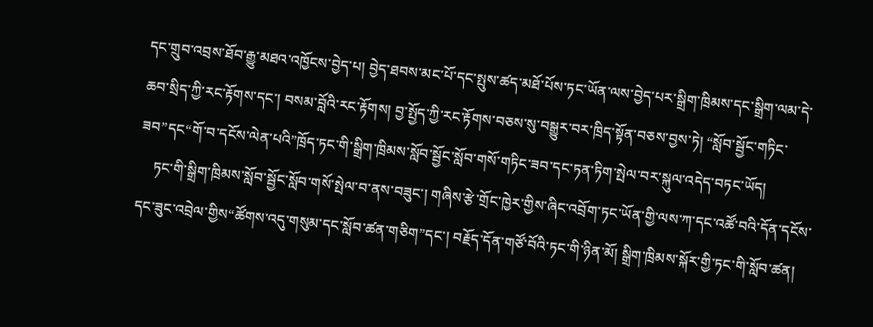དང་གྲུབ་འབྲས་ཐོབ་རྒྱུ་མཐའ་འཁྱོངས་བྱེད་པ། བྱེད་ཐབས་མང་པོ་དང་སྤུས་ཚད་མཐོ་པོས་ཏང་ཡོན་ལས་བྱེད་པར་སྒྲིག་ཁྲིམས་དང་སྒྲིག་ལམ་དེ་ཆབ་སྲིད་ཀྱི་རང་རྟོགས་དང་། བསམ་བློའི་རང་རྟོགས། བྱ་སྤྱོད་ཀྱི་རང་རྟོགས་བཅས་སུ་བསྒྱུར་བར་ཁྲིད་སྟོན་བཅས་བྱས་ཏེ། “སློབ་སྦྱོང་གཏིང་ཟབ”དང“གོ་བ་དངོས་ལེན་པའི”ཁྲོད་ཏང་གི་སྒྲིག་ཁྲིམས་སློབ་སྦྱོང་སློབ་གསོ་གཏིང་ཟབ་དང་ཏན་ཏིག་སྤེལ་བར་སྐུལ་འདེད་བཏང་ཡོད།
    ཏང་གི་སྒྲིག་ཁྲིམས་སློབ་སྦྱོང་སློབ་གསོ་སྤེལ་བ་ནས་བཟུང་། གཞིས་རྩེ་གྲོང་ཁྱེར་གྱིས་ཞིང་འབྲོག་ཏང་ཡོན་གྱི་ལས་ཀ་དང་འཚོ་བའི་དོན་དངོས་དང་ཟུང་འབྲེལ་གྱིས“ཚོགས་འདུ་གསུམ་དང་སློབ་ཚན་གཅིག”དང་། བརྗོད་དོན་གཙོ་བོའི་ཏང་གི་ཉིན་མོ། སྒྲིག་ཁྲིམས་སྐོར་གྱི་ཏང་གི་སློབ་ཚན།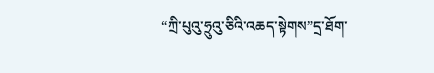“ཀྲི་པུའུ་ཧྲུའུ་ཅིའི་འཆད་སྟེགས”དྲ་ཐོག་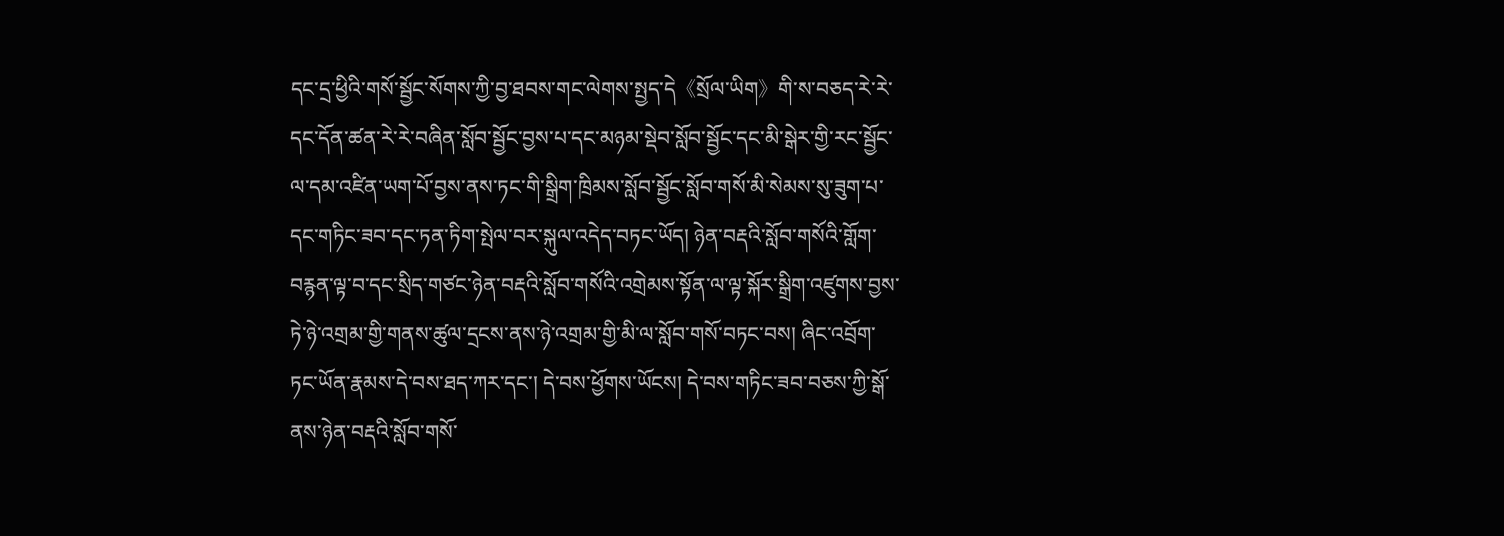དང་དྲ་ཕྱིའི་གསོ་སྦྱོང་སོགས་ཀྱི་བྱ་ཐབས་གང་ལེགས་སྤྱད་དེ《སྲོལ་ཡིག》གི་ས་བཅད་རེ་རེ་དང་དོན་ཚན་རེ་རེ་བཞིན་སློབ་སྦྱོང་བྱས་པ་དང་མཉམ་སྡེབ་སློབ་སྦྱོང་དང་མི་སྒེར་གྱི་རང་སྦྱོང་ལ་དམ་འཛིན་ཡག་པོ་བྱས་ནས་ཏང་གི་སྒྲིག་ཁྲིམས་སློབ་སྦྱོང་སློབ་གསོ་མི་སེམས་སུ་ཟུག་པ་དང་གཏིང་ཟབ་དང་ཏན་ཏིག་སྤེལ་བར་སྐུལ་འདེད་བཏང་ཡོད། ཉེན་བརྡའི་སློབ་གསོའི་གློག་བརྙན་ལྟ་བ་དང་སྲིད་གཙང་ཉེན་བརྡའི་སློབ་གསོའི་འགྲེམས་སྟོན་ལ་ལྟ་སྐོར་སྒྲིག་འཛུགས་བྱས་ཏེ་ཉེ་འགྲམ་གྱི་གནས་ཚུལ་དྲངས་ནས་ཉེ་འགྲམ་གྱི་མི་ལ་སློབ་གསོ་བཏང་བས། ཞིང་འབྲོག་ཏང་ཡོན་རྣམས་དེ་བས་ཐད་ཀར་དང་། དེ་བས་ཕྱོགས་ཡོངས། དེ་བས་གཏིང་ཟབ་བཅས་ཀྱི་སྒོ་ནས་ཉེན་བརྡའི་སློབ་གསོ་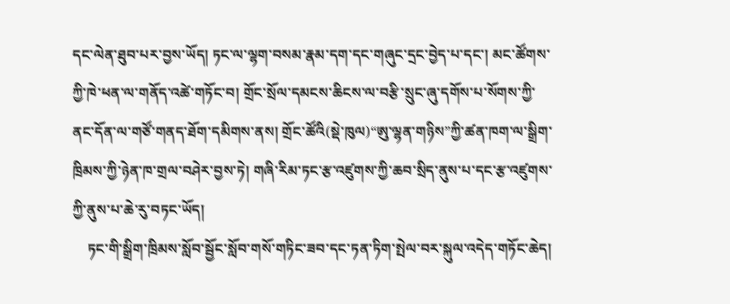དང་ལེན་ཐུབ་པར་བྱས་ཡོད། ཏང་ལ་ལྷག་བསམ་རྣམ་དག་དང་གཞུང་དྲང་བྱེད་པ་དང་། མང་ཚོགས་ཀྱི་ཁེ་ཕན་ལ་གནོད་འཚེ་གཏོང་བ། གྲོང་སྲོལ་དམངས་ཆིངས་ལ་བརྩི་སྲུང་ཞུ་དགོས་པ་སོགས་ཀྱི་ནང་དོན་ལ་གཙོ་གནད་ཐོག་དམིགས་ནས། གྲོང་ཚོའི(སྡེ་ཁུལ)“ཨུ་ལྷན་གཉིས”ཀྱི་ཚན་ཁག་ལ་སྒྲིག་ཁྲིམས་ཀྱི་ཉེན་ཁ་གྲལ་བཤེར་བྱས་ཏེ། གཞི་རིམ་ཏང་རྩ་འཛུགས་ཀྱི་ཆབ་སྲིད་ནུས་པ་དང་རྩ་འཛུགས་ཀྱི་ནུས་པ་ཆེ་རུ་བཏང་ཡོད།
    ཏང་གི་སྒྲིག་ཁྲིམས་སློབ་སྦྱོང་སློབ་གསོ་གཏིང་ཟབ་དང་ཏན་ཏིག་སྤེལ་བར་སྐུལ་འདེད་གཏོང་ཆེད།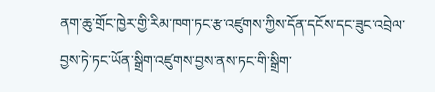ནག་ཆུ་གྲོང་ཁྱེར་གྱི་རིམ་ཁག་ཏང་རྩ་འཛུགས་ཀྱིས་དོན་དངོས་དང་ཟུང་འབྲེལ་བྱས་ཏེ་ཏང་ཡོན་སྒྲིག་འཛུགས་བྱས་ནས་ཏང་གི་སྒྲིག་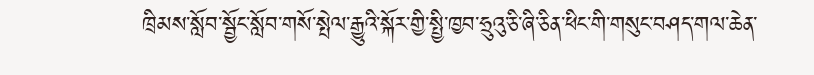ཁྲིམས་སློབ་སྦྱོང་སློབ་གསོ་སྤེལ་རྒྱུའི་སྐོར་གྱི་སྤྱི་ཁྱབ་ཧྲུའུ་ཅི་ཞི་ཅིན་ཕིང་གི་གསུང་བཤད་གལ་ཆེན་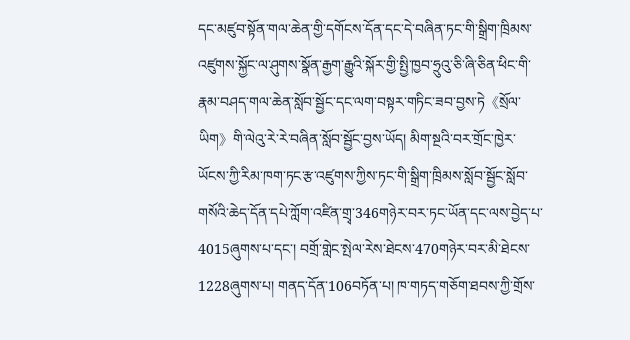དང་མཛུབ་སྟོན་གལ་ཆེན་གྱི་དགོངས་དོན་དང་དེ་བཞིན་ཏང་གི་སྒྲིག་ཁྲིམས་འཛུགས་སྐྱོང་ལ་ཤུགས་སྣོན་རྒྱག་རྒྱུའི་སྐོར་གྱི་སྤྱི་ཁྱབ་ཧྲུའུ་ཅི་ཞི་ཅིན་ཕིང་གི་རྣམ་བཤད་གལ་ཆེན་སློབ་སྦྱོང་དང་ལག་བསྟར་གཏིང་ཟབ་བྱས་ཏེ《སྲོལ་ཡིག》གི་ལེའུ་རེ་རེ་བཞིན་སློབ་སྦྱོང་བྱས་ཡོད། མིག་སྔའི་བར་གྲོང་ཁྱེར་ཡོངས་ཀྱི་རིམ་ཁག་ཏང་རྩ་འཛུགས་ཀྱིས་ཏང་གི་སྒྲིག་ཁྲིམས་སློབ་སྦྱོང་སློབ་གསོའི་ཆེད་དོན་དཔེ་ཀློག་འཛིན་གྲྭ་346གཉེར་བར་ཏང་ཡོན་དང་ལས་བྱེད་པ་4015ཞུགས་པ་དང་། བགྲོ་གླེང་སྤེལ་རེས་ཐེངས་470གཉེར་བར་མི་ཐེངས་1228ཞུགས་པ། གནད་དོན་106བཏོན་པ། ཁ་གཏད་གཅོག་ཐབས་ཀྱི་གྲོས་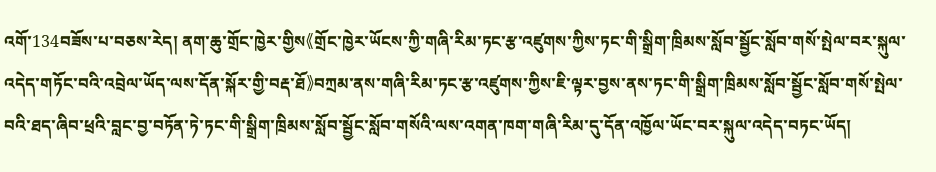འགོ་134བཟོས་པ་བཅས་རེད། ནག་ཆུ་གྲོང་ཁྱེར་གྱིས《གྲོང་ཁྱེར་ཡོངས་ཀྱི་གཞི་རིམ་ཏང་རྩ་འཛུགས་ཀྱིས་ཏང་གི་སྒྲིག་ཁྲིམས་སློབ་སྦྱོང་སློབ་གསོ་སྤེལ་བར་སྐུལ་འདེད་གཏོང་བའི་འབྲེལ་ཡོད་ལས་དོན་སྐོར་གྱི་བརྡ་ཐོ》བཀྲམ་ནས་གཞི་རིམ་ཏང་རྩ་འཛུགས་ཀྱིས་ཇི་ལྟར་བྱས་ནས་ཏང་གི་སྒྲིག་ཁྲིམས་སློབ་སྦྱོང་སློབ་གསོ་སྤེལ་བའི་ཐད་ཞིབ་ཕྲའི་བླང་བྱ་བཏོན་ཏེ་ཏང་གི་སྒྲིག་ཁྲིམས་སློབ་སྦྱོང་སློབ་གསོའི་ལས་འགན་ཁག་གཞི་རིམ་དུ་དོན་འཁྱོལ་ཡོང་བར་སྐུལ་འདེད་བཏང་ཡོད།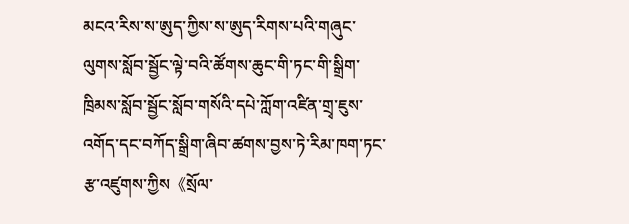མངའ་རིས་ས་ཨུད་ཀྱིས་ས་ཨུད་རིགས་པའི་གཞུང་ལུགས་སློབ་སྦྱོང་ལྟེ་བའི་ཚོགས་ཆུང་གི་ཏང་གི་སྒྲིག་ཁྲིམས་སློབ་སྦྱོང་སློབ་གསོའི་དཔེ་ཀློག་འཛིན་གྲྭ་ཇུས་འགོད་དང་བཀོད་སྒྲིག་ཞིབ་ཚགས་བྱས་ཏེ་རིམ་ཁག་ཏང་རྩ་འཛུགས་ཀྱིས《སྲོལ་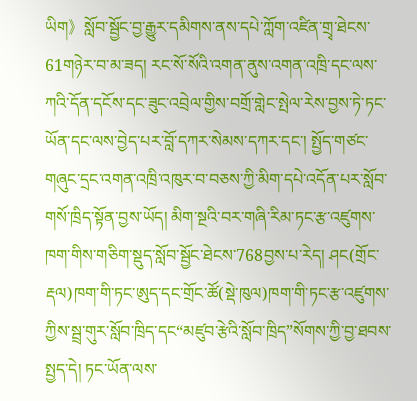ཡིག》སློབ་སྦྱོང་བྱ་རྒྱུར་དམིགས་ནས་དཔེ་ཀློག་འཛིན་གྲྭ་ཐེངས་61གཉེར་བ་མ་ཟད། རང་སོ་སོའི་འགན་ནུས་འགན་འཁྲི་དང་ལས་ཀའི་དོན་དངོས་དང་ཟུང་འབྲེལ་གྱིས་བགྲོ་གླེང་སྤེལ་རེས་བྱས་ཏེ་ཏང་ཡོན་དང་ལས་བྱེད་པར་བློ་དཀར་སེམས་དཀར་དང་། སྤྱོད་གཙང་གཞུང་དྲང་འགན་འཁྲི་འཁུར་བ་བཅས་ཀྱི་མིག་དཔེ་འདོན་པར་སློབ་གསོ་ཁྲིད་སྟོན་བྱས་ཡོད། མིག་སྔའི་བར་གཞི་རིམ་ཏང་རྩ་འཛུགས་ཁག་གིས་གཅིག་སྡུད་སློབ་སྦྱོང་ཐེངས་768བྱས་པ་རེད། ཤང(གྲོང་རྡལ)ཁག་གི་ཏང་ཨུད་དང་གྲོང་ཚོ(སྡེ་ཁུལ)ཁག་གི་ཏང་རྩ་འཛུགས་ཀྱིས་སྦྲ་གུར་སློབ་ཁྲིད་དང“མཛུབ་རྩེའི་སློབ་ཁྲིད”སོགས་ཀྱི་བྱ་ཐབས་སྤྱད་དེ། ཏང་ཡོན་ལས་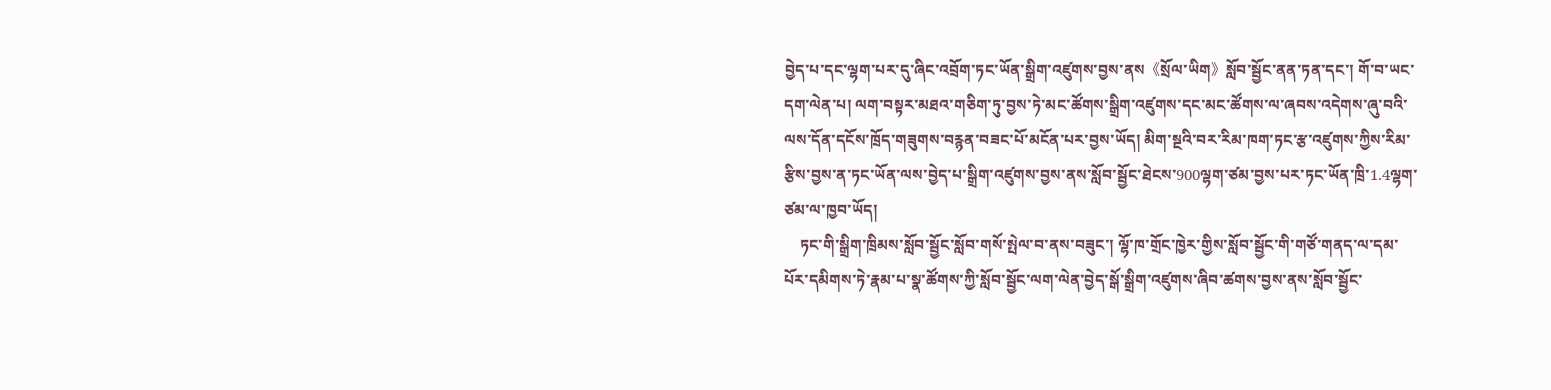བྱེད་པ་དང་ལྷག་པར་དུ་ཞིང་འབྲོག་ཏང་ཡོན་སྒྲིག་འཛུགས་བྱས་ནས《སྲོལ་ཡིག》སློབ་སྦྱོང་ནན་ཏན་དང་། གོ་བ་ཡང་དག་ལེན་པ། ལག་བསྟར་མཐའ་གཅིག་ཏུ་བྱས་ཏེ་མང་ཚོགས་སྒྲིག་འཛུགས་དང་མང་ཚོགས་ལ་ཞབས་འདེགས་ཞུ་བའི་ལས་དོན་དངོས་ཁྲོད་གཟུགས་བརྙན་བཟང་པོ་མངོན་པར་བྱས་ཡོད། མིག་སྔའི་བར་རིམ་ཁག་ཏང་རྩ་འཛུགས་ཀྱིས་རིམ་རྩིས་བྱས་ན་ཏང་ཡོན་ལས་བྱེད་པ་སྒྲིག་འཛུགས་བྱས་ནས་སློབ་སྦྱོང་ཐེངས་900ལྷག་ཙམ་བྱས་པར་ཏང་ཡོན་ཁྲི་1.4ལྷག་ཙམ་ལ་ཁྱབ་ཡོད།
    ཏང་གི་སྒྲིག་ཁྲིམས་སློབ་སྦྱོང་སློབ་གསོ་སྤེལ་བ་ནས་བཟུང་། ལྷོ་ཁ་གྲོང་ཁྱེར་གྱིས་སློབ་སྦྱོང་གི་གཙོ་གནད་ལ་དམ་པོར་དམིགས་ཏེ་རྣམ་པ་སྣ་ཚོགས་ཀྱི་སློབ་སྦྱོང་ལག་ལེན་བྱེད་སྒོ་སྒྲིག་འཛུགས་ཞིབ་ཚགས་བྱས་ནས་སློབ་སྦྱོང་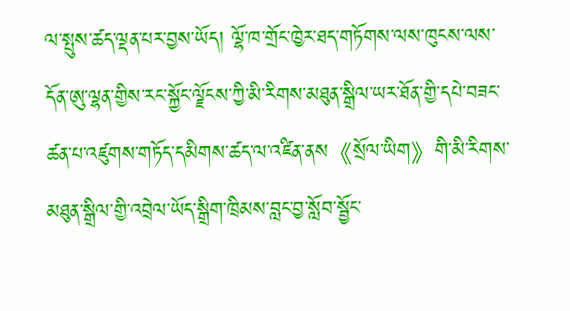ལ་སྤུས་ཚད་ལྡན་པར་བྱས་ཡོད། ལྷོ་ཁ་གྲོང་ཁྱེར་ཐད་གཏོགས་ལས་ཁུངས་ལས་དོན་ཨུ་ལྷན་གྱིས་རང་སྐྱོང་ལྗོངས་ཀྱི་མི་རིགས་མཐུན་སྒྲིལ་ཡར་ཐོན་གྱི་དཔེ་བཟང་ཚན་པ་འཛུགས་གཏོད་དམིགས་ཚད་ལ་འཛིན་ནས《སྲོལ་ཡིག》གི་མི་རིགས་མཐུན་སྒྲིལ་གྱི་འབྲེལ་ཡོད་སྒྲིག་ཁྲིམས་བླང་བྱ་སློབ་སྦྱོང་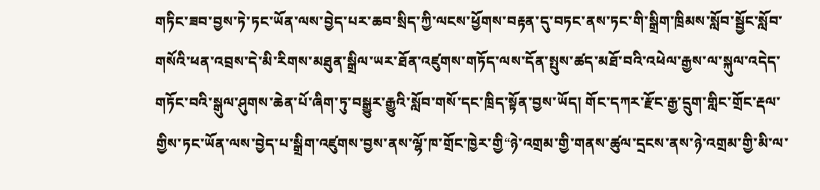གཏིང་ཟབ་བྱས་ཏེ་ཏང་ཡོན་ལས་བྱེད་པར་ཆབ་སྲིད་ཀྱི་ལངས་ཕྱོགས་བརྟན་དུ་བཏང་ནས་ཏང་གི་སྒྲིག་ཁྲིམས་སློབ་སྦྱོང་སློབ་གསོའི་ཕན་འབྲས་དེ་མི་རིགས་མཐུན་སྒྲིལ་ཡར་ཐོན་འཛུགས་གཏོད་ལས་དོན་སྤུས་ཚད་མཐོ་བའི་འཕེལ་རྒྱས་ལ་སྐུལ་འདེད་གཏོང་བའི་སྒུལ་ཤུགས་ཆེན་པོ་ཞིག་ཏུ་བསྒྱུར་རྒྱུའི་སློབ་གསོ་དང་ཁྲིད་སྟོན་བྱས་ཡོད། གོང་དཀར་རྫོང་རྒྱ་དྲུག་གླིང་གྲོང་རྡལ་གྱིས་ཏང་ཡོན་ལས་བྱེད་པ་སྒྲིག་འཛུགས་བྱས་ནས་ལྷོ་ཁ་གྲོང་ཁྱེར་གྱི“ཉེ་འགྲམ་གྱི་གནས་ཚུལ་དྲངས་ནས་ཉེ་འགྲམ་གྱི་མི་ལ་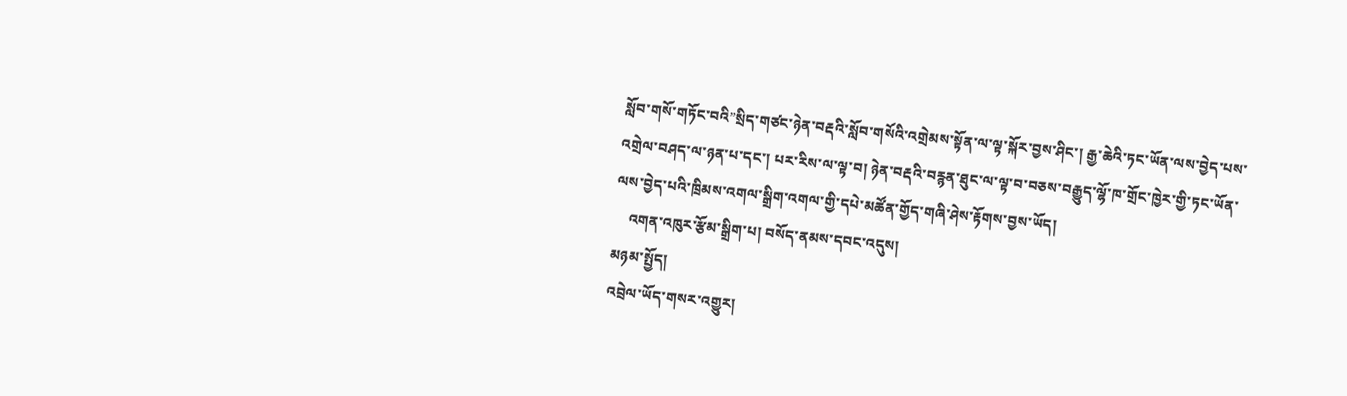སློབ་གསོ་གཏོང་བའི”སྲིད་གཙང་ཉེན་བརྡའི་སློབ་གསོའི་འགྲེམས་སྟོན་ལ་ལྟ་སྐོར་བྱས་ཤིང་། རྒྱ་ཆེའི་ཏང་ཡོན་ལས་བྱེད་པས་འགྲེལ་བཤད་ལ་ཉན་པ་དང་། པར་རིས་ལ་ལྟ་བ། ཉེན་བརྡའི་བརྙན་ཐུང་ལ་ལྟ་བ་བཅས་བརྒྱུད་ལྷོ་ཁ་གྲོང་ཁྱེར་གྱི་ཏང་ཡོན་ལས་བྱེད་པའི་ཁྲིམས་འགལ་སྒྲིག་འགལ་གྱི་དཔེ་མཚོན་གྱོད་གཞི་ཤེས་རྟོགས་བྱས་ཡོད།
    འགན་འཁུར་རྩོམ་སྒྲིག་པ། བསོད་ནམས་དབང་འདུས།
མཉམ་སྤྱོད།
འབྲེལ་ཡོད་གསར་འགྱུར།